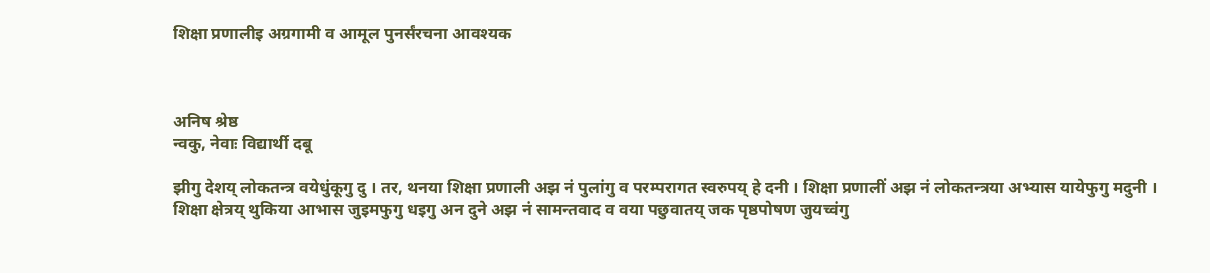शिक्षा प्रणालीइ अग्रगामी व आमूल पुनर्संरचना आवश्यक



अनिष श्रेष्ठ
न्वकु, नेवाः विद्यार्थी दबू

झीगु देशय् लोकतन्त्र वयेधुंकूगु दु । तर, थनया शिक्षा प्रणाली अझ नं पुलांगु व परम्परागत स्वरुपय् हे दनी । शिक्षा प्रणालीं अझ नं लोकतन्त्रया अभ्यास यायेफुगु मदुनी । शिक्षा क्षेत्रय् थुकिया आभास जुइमफुगु धइगु अन दुने अझ नं सामन्तवाद व वया पछुवातय् जक पृष्ठपोषण जुयच्वंगु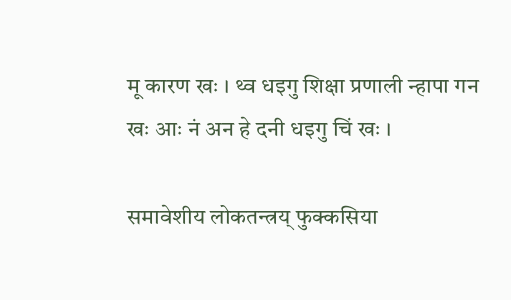मू कारण खः । थ्व धइगु शिक्षा प्रणाली न्हापा गन खः आः नं अन हे दनी धइगु चिं खः ।

समावेशीय लोकतन्त्रय् फुक्कसिया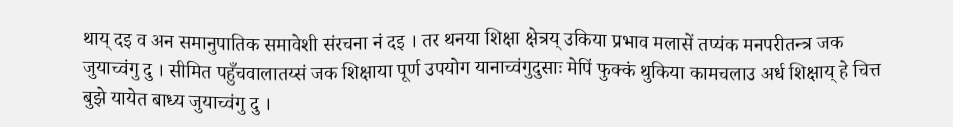थाय् दइ व अन समानुपातिक समावेशी संरचना नं दइ । तर थनया शिक्षा क्षेत्रय् उकिया प्रभाव मलासें तप्यंक मनपरीतन्त्र जक जुयाच्वंगु दु । सीमित पहुँचवालातय्सं जक शिक्षाया पूर्ण उपयोग यानाच्वंगुदुसाः मेपिं फुक्कं थुकिया कामचलाउ अर्ध शिक्षाय् हे चित्त बुझे यायेत बाध्य जुयाच्वंगु दु ।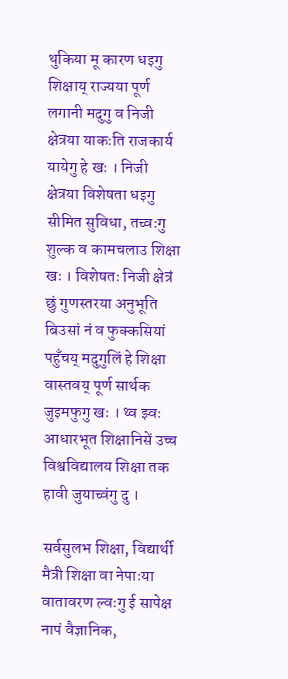थुकिया मू कारण धइगु शिक्षाय् राज्यया पूर्ण लगानी मदुगु व निजी क्षेत्रया याकःति राजकार्य यायेगु हे खः । निजी क्षेत्रया विशेषता धइगु सीमित सुविधा, तच्वःगु शुल्क व कामचलाउ शिक्षा खः । विशेषतः निजी क्षेत्रं छुं गुणस्तरया अनुभूति बिउसां नं व फुक्कसियां पहुँचय् मदुगुलिं हे शिक्षा वास्तवय् पूर्ण सार्थक जुइमफुगु खः । थ्व झ्वः आधारभूत शिक्षानिसें उच्च विश्वविद्यालय शिक्षा तक हावी जुयाच्वंगु दु ।

सर्वसुलभ शिक्षा, विद्यार्थी मैत्री शिक्षा वा नेपाःया वातावरण ल्वःगु ई सापेक्ष नापं वैज्ञानिक,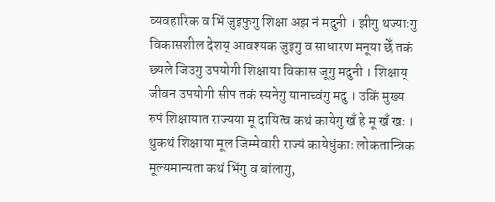व्यवहारिक व भिं जुइफुगु शिक्षा अझ नं मदुनी । झीगु थज्याःगु विकासशील देशय् आवश्यक जुइगु व साधारण मनूया छेँ तकं छ्यले जिउगु उपयोगी शिक्षाया विकास जूगु मदुनी । शिक्षाय् जीवन उपयोगी सीप तकं स्यनेगु यानाच्वंगु मदु । उकिं मुख्य रुपं शिक्षायात राज्यया मू दायित्व कथं कायेगु खँ हे मू खँ खः । थुकथं शिक्षाया मूल जिम्मेवारी राज्यं कायेधुंकाः लोकतान्त्रिक मूल्यमान्यता कथं भिंगु व बांलागु,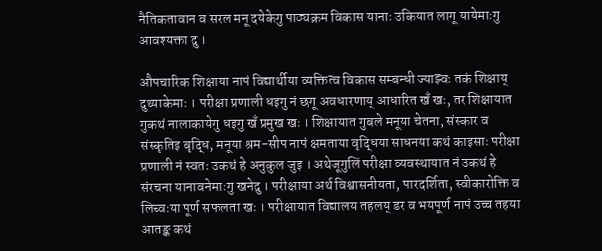नैतिकतावान व सरल मनू दयेकेगु पाठ्यक्रम विकास यानाः उकियात लागू यायेमाःगु आवश्यक्ता दु ।

औपचारिक शिक्षाया नापं विद्यार्थीया व्यक्तित्व विकास सम्बन्धी ज्याझ्वः तकं शिक्षाय् दुथ्याकेमाः । परीक्षा प्रणाली धइगु नं छगू अवधारणाय् आधारित खँ खः, तर शिक्षायात गुकथं नालाकायेगु धइगु खँ प्रमुख खः । शिक्षायात गुबले मनूया चेतना, संस्कार व संस्कृतिइ बृद्धि, मनूया श्रम-सीप नापं क्षमताया वृद्धिया साधनया कथं काइसाः परीक्षा प्रणाली नं स्वतः उकथं हे अनुकुल जुइ । अथेजूगुलिं परीक्षा व्यवस्थायात नं उकथं हे संरचना यानावनेमाःगु खनेदु । परीक्षाया अर्थ विश्वासनीयता, पारदर्शिता, स्वीकारोक्ति व लिच्वःया पूर्ण सफलता खः । परीक्षायात विद्यालय तहलय् डर व भयपूर्ण नापं उच्च तहया आतङ्क कथं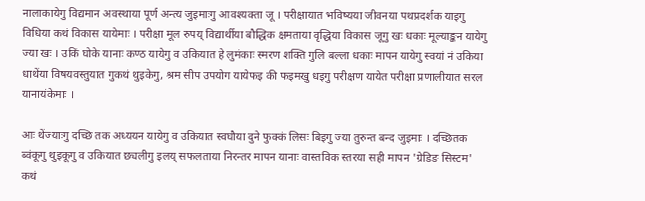नालाकायेगु विद्यमान अवस्थाया पूर्ण अन्त्य जुइमाःगु आवश्यक्ता जू । परीक्षायात भविष्यया जीवनया पथप्रदर्शक याइगु विधिया कथं विकास यायेमाः । परीक्षा मूल रुपय् विद्यार्थीया बौद्धिक क्षमताया वृद्धिया विकास जूगु खः धकाः मूल्याङ्कन यायेगु ज्या खः । उकिं घोके यानाः कण्ठ यायेगु व उकियात हे लुमंकाः स्मरण शक्ति गुलि बल्ला धकाः मापन यायेगु स्वयां नं उकिया धाथेंया विषयवस्तुयात गुकथं थुइकेगु, श्रम सीप उपयोग यायेफइ की फइमखु धइगु परीक्षण यायेत परीक्षा प्रणालीयात सरल यानायंकेमाः ।

आः थेंज्याःगु दच्छि तक अध्ययन यायेगु व उकियात स्वघौया दुने फुक्कं लिसः बिइगु ज्या तुरुन्त बन्द जुइमाः । दच्छितक ब्वंकूगु थुइकूगु व उकियात छ्यलीगु इलय् सफलताया निरन्तर मापन यानाः वास्तविक स्तरया सही मापन 'ग्रेडिङ सिस्टम' कथं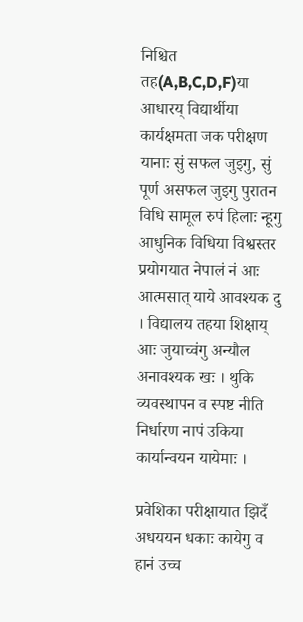निश्चित तह(A,B,C,D,F)या आधारय् विद्यार्थीया कार्यक्षमता जक परीक्षण यानाः सुं सफल जुइगु, सुं पूर्ण असफल जुइगु पुरातन विधि सामूल रुपं हिलाः न्हूगु आधुनिक विधिया विश्वस्तर प्रयोगयात नेपालं नं आः आत्मसात् याये आवश्यक दु । विद्यालय तहया शिक्षाय् आः जुयाच्वंगु अन्यौल अनावश्यक खः । थुकि व्यवस्थापन व स्पष्ट नीति निर्धारण नापं उकिया कार्यान्वयन यायेमाः ।

प्रवेशिका परीक्षायात झिदँ अधययन धकाः कायेगु व हानं उच्च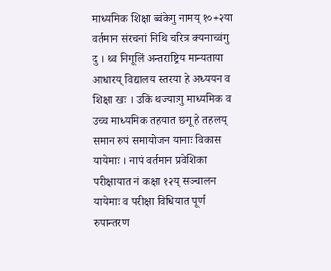माध्यमिक शिक्षा ब्वंकेगु नामय् १०+२या वर्तमान संरचनां निथि चरित्र क्यनाच्वंगु दु । थ्व निगूलिं अन्तराष्ट्रिय मान्यताया आधारय् विद्यालय स्तरया हे अध्ययन व शिक्षा खः । उकिं थज्याःगु माध्यमिक व उच्च माध्यमिक तहयात छगू हे तहलय् समान रुपं समायोजन यानाः विकास यायेमाः । नापं वर्तमान प्रवेशिका परीक्षायात नं कक्षा १२य् सञ्चालन यायेमाः व परीक्षा विधियात पूर्ण रुपान्तरण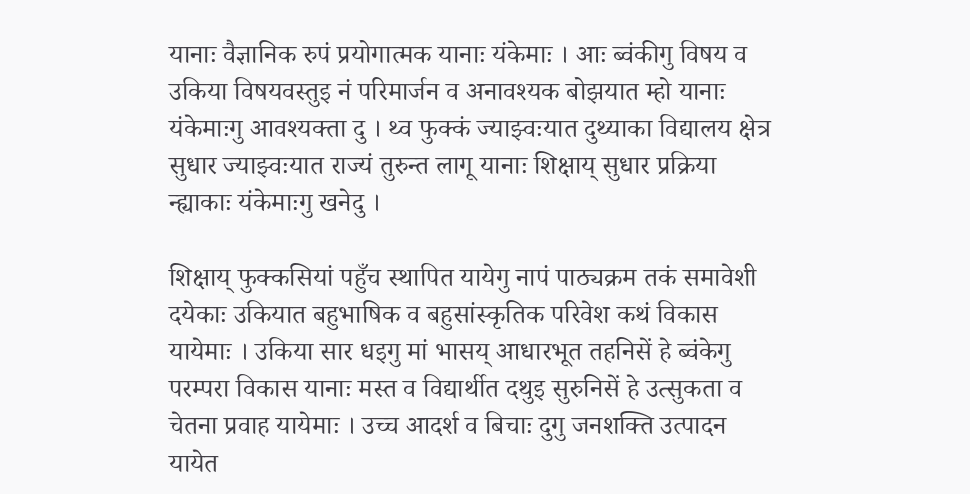यानाः वैज्ञानिक रुपं प्रयोगात्मक यानाः यंकेमाः । आः ब्वंकीगु विषय व उकिया विषयवस्तुइ नं परिमार्जन व अनावश्यक बोझयात म्हो यानाः यंकेमाःगु आवश्यक्ता दु । थ्व फुक्कं ज्याझ्वःयात दुथ्याका विद्यालय क्षेत्र सुधार ज्याझ्वःयात राज्यं तुरुन्त लागू यानाः शिक्षाय् सुधार प्रक्रिया न्ह्याकाः यंकेमाःगु खनेदु ।

शिक्षाय् फुक्कसियां पहुँच स्थापित यायेगु नापं पाठ्यक्रम तकं समावेशी दयेकाः उकियात बहुभाषिक व बहुसांस्कृतिक परिवेश कथं विकास यायेमाः । उकिया सार धइगु मां भासय् आधारभूत तहनिसें हे ब्वंकेगु परम्परा विकास यानाः मस्त व विद्यार्थीत दथुइ सुरुनिसें हे उत्सुकता व चेतना प्रवाह यायेमाः । उच्च आदर्श व बिचाः दुगु जनशक्ति उत्पादन यायेत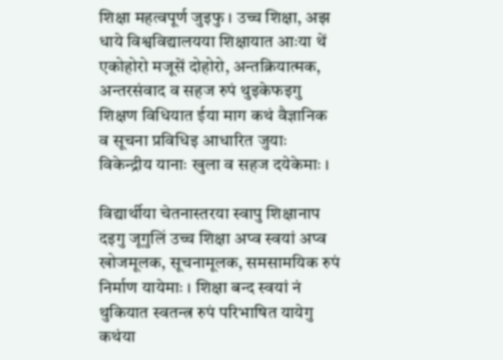शिक्षा महत्वपूर्ण जुइफु । उच्च शिक्षा, अझ धाये विश्वविद्यालयया शिक्षायात आःया थें एकोहोरो मजूसें दोहोरो, अन्तक्रियात्मक, अन्तरसंवाद व सहज रुपं थुइकेफइगु शिक्षण विधियात ईया माग कथं वैज्ञानिक व सूचना प्रविधिइ आधारित जुयाः विकेन्द्रीय यानाः खुला व सहज दयेकेमाः ।

विद्यार्थीया चेतनास्तरया स्वापु शिक्षानाप दइगु जूगुलिं उच्च शिक्षा अप्व स्वयां अप्व खोजमूलक, सूचनामूलक, समसामयिक रुपं निर्माण यायेमाः । शिक्षा बन्द स्वयां नं थुकियात स्वतन्त्र रुपं परिभाषित यायेगु कथंया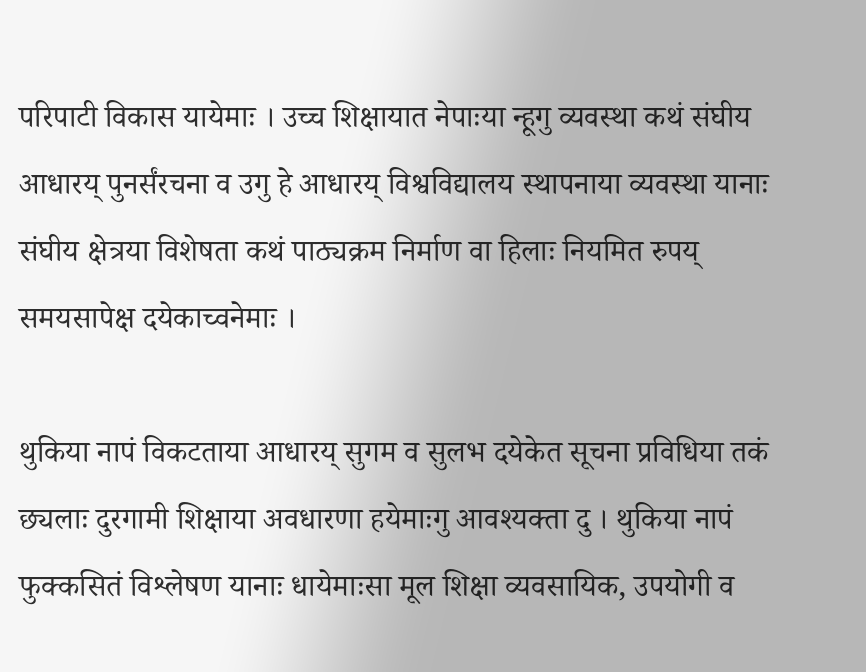परिपाटी विकास यायेमाः । उच्च शिक्षायात नेपाःया न्हूगु व्यवस्था कथं संघीय आधारय् पुनर्संरचना व उगु हे आधारय् विश्वविद्यालय स्थापनाया व्यवस्था यानाः संघीय क्षेत्रया विशेषता कथं पाठ्यक्रम निर्माण वा हिलाः नियमित रुपय् समयसापेक्ष दयेकाच्वनेमाः ।

थुकिया नापं विकटताया आधारय् सुगम व सुलभ दयेकेत सूचना प्रविधिया तकं छ्यलाः दुरगामी शिक्षाया अवधारणा हयेमाःगु आवश्यक्ता दु । थुकिया नापं फुक्कसितं विश्लेषण यानाः धायेमाःसा मूल शिक्षा व्यवसायिक, उपयोगी व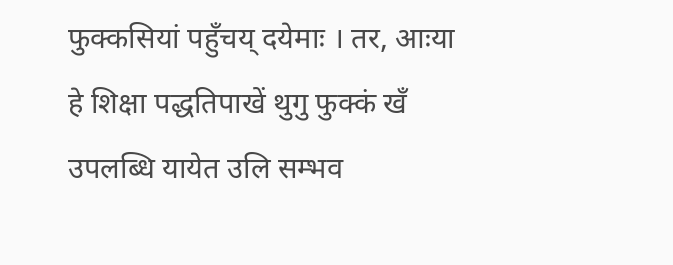फुक्कसियां पहुँचय् दयेमाः । तर, आःया हे शिक्षा पद्धतिपाखें थुगु फुक्कं खँ उपलब्धि यायेत उलि सम्भव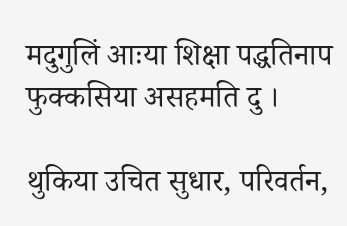मदुगुलिं आःया शिक्षा पद्धतिनाप फुक्कसिया असहमति दु ।

थुकिया उचित सुधार, परिवर्तन,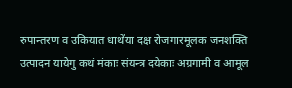रुपान्तरण व उकियात धाथेंया दक्ष रोजगारमूलक जनशक्ति उत्पादन यायेगु कथं मंकाः संयन्त्र दयेकाः अग्रगामी व आमूल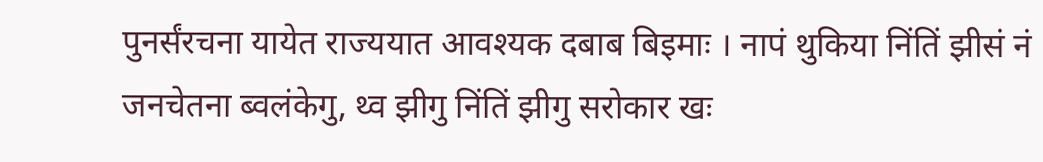पुनर्संरचना यायेत राज्ययात आवश्यक दबाब बिइमाः । नापं थुकिया निंतिं झीसं नं जनचेतना ब्वलंकेगु, थ्व झीगु निंतिं झीगु सरोकार खः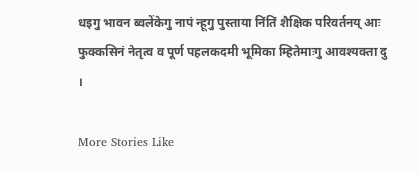धइगु भावन ब्वलेंकेगु नापं न्हूगु पुस्ताया निंतिं शैक्षिक परिवर्तनय् आः फुक्कसिनं नेतृत्व व पूर्ण पहलकदमी भूमिका म्हितेमाःगु आवश्यक्ता दु ।

More Stories Like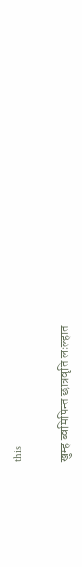this

खुम्ह ब्वमिपिन्त छात्रवृति लःल्हात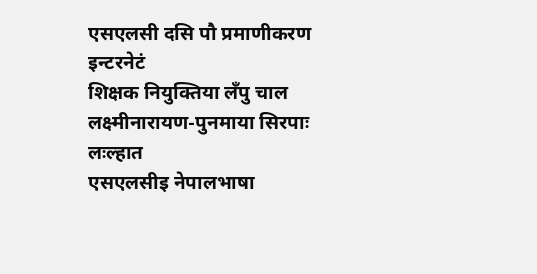एसएलसी दसि पौ प्रमाणीकरण इन्टरनेटं
शिक्षक नियुक्तिया लँपु चाल
लक्ष्मीनारायण-पुनमाया सिरपाः लःल्हात
एसएलसीइ नेपालभाषा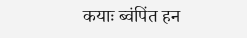कयाः ब्वंपिंत हन